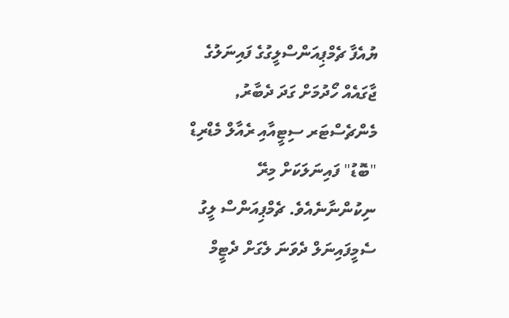ޔުއެފާ ޗެމްޕިއަންސްލީގުގެ ފައިނަލުގެ ޖާގައެއް ހޯދުމަށް ގަދަ ދެބާރު, މެންޗެސްޓަރ ސިޓީއާއި ރެއާލް މެޑްރިޑް "ބޮޑު" ފައިނަލަކަށް މިރޭ ނިކުންނާނެއެވެ. ޗެމްޕިއަންސް ލީގު ސެމީފައިނަލް ދެވަނަ ލެގަށް ދެޓީމް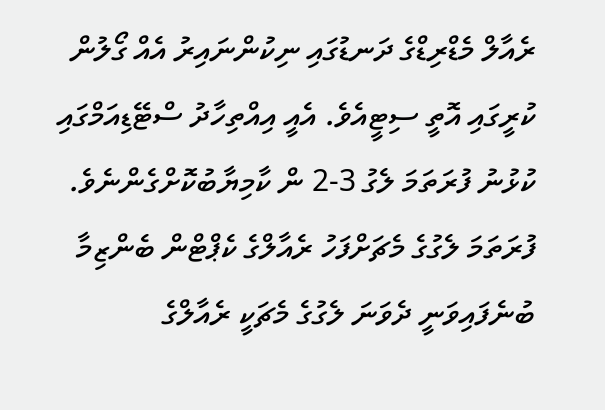ރެއާލް މެޑްރިޑްގެ ދަނޑުގައި ނިކުންނައިރު އެއް ގޯލުން ކުރީގައި އޮތީ ސިޓީއެވެ. އެއީ އިއްތިހާދު ސްޓޭޑިއަމްގައި ކުޅުނު ފުރަތަމަ ލެގު 3-2 ން ކާމިޔާބުކޮށްގެންނެވެ.
ފުރަތަމަ ލެގުގެ މެޗަށްފަހު ރެއާލްގެ ކެޕްޓްން ބެންޒިމާ ބުނެފައިވަނީ ދެވަނަ ލެގުގެ މެޗަކީ ރެއާލްގެ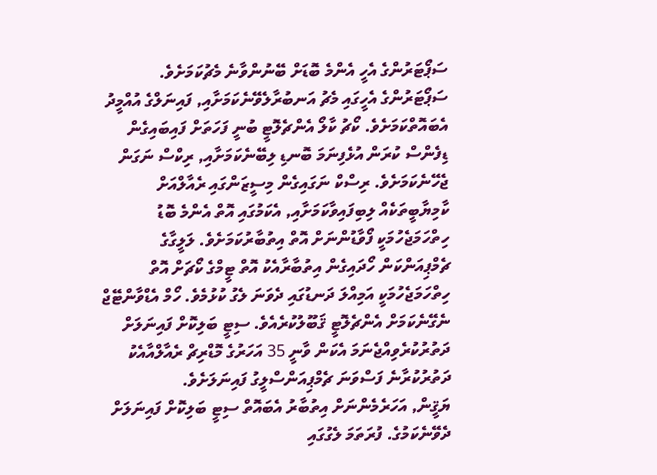ސަޕޯޓަރުންގެ އެހީ އެންމެ ބޮޑަށް ބޭނުންވާނެ މެޗުކަމަށެވެ. ސަޕޯޓަރުންގެ އެހީގައި މެޗު އަނބުރާލެވޭނެކަމަށާއި, ފައިނަލްގެ އުއްމީދު އެބައޮތްކަމަށެވެ. ކޯޗު ކާލޯ އެންޗެލޮޓީ ބުނީ ފަހަތަށް ފައިބައިގެން ޑިފެންސް ކުރަން އުޅެފިނަމަ ބޮނޑި ލިބޭނެކަމަށާއި, ރިކްސް ނަގަން ޖެހޭނެކަމަށެވެ. ރިސްކް ނަގައިގެން މިސީޒަންގައި ރެއާލްއަށް ކާމިޔާބީތަކެއް ލިބިފައިވާކަމަށާއި, އެކަމުގައި އޮތް އެންމެ ބޮޑު ހިތްހަމަޖެހުމަކީ ފޯވާޑުންނަށް އޮތް އިތުބާރުކަމަށެވެ. ލަލީގާގެ ޗެމްޕިއަންކަން ހޯދައިގެން އިތުބާރާއެކު އޮތް ޓީމްގެ ކޯޗަށް އޮތް ހިތްހަމަޖެހުމަކީ އަމިއްލަ ދަނޑުގައި ދެވަނަ ލެގު ކުޅުމެވެ. ހޯމް އެޑްވާންޓޭޖް ނެގޭނެކަމަށް އެންޗެލޮޓީ ޤަބޫލުކުރެއެވެ. ސިޓީ ބަލިކޮށް ފައިނަލަށް ދަތުރުކުރެވިއްޖެނަމަ އެކަން ވާނީ 35 އަހަރުގެ މޮޑްރިޗް ރެއާލްއާއެކު ދަތުރުކުރާނެ ފަސްވަނަ ޗެމްޕިއަންސްލީގު ފައިނަލަށެވެ.
ޔަޤީން, އަހަރެމެންނަށް އިތުބާރު އެބައޮތް ސިޓީ ބަލިކޮށް ފައިނަލަށް ދެވޭނެކަމުގެ. ފުރަތަމަ ލެގުގައި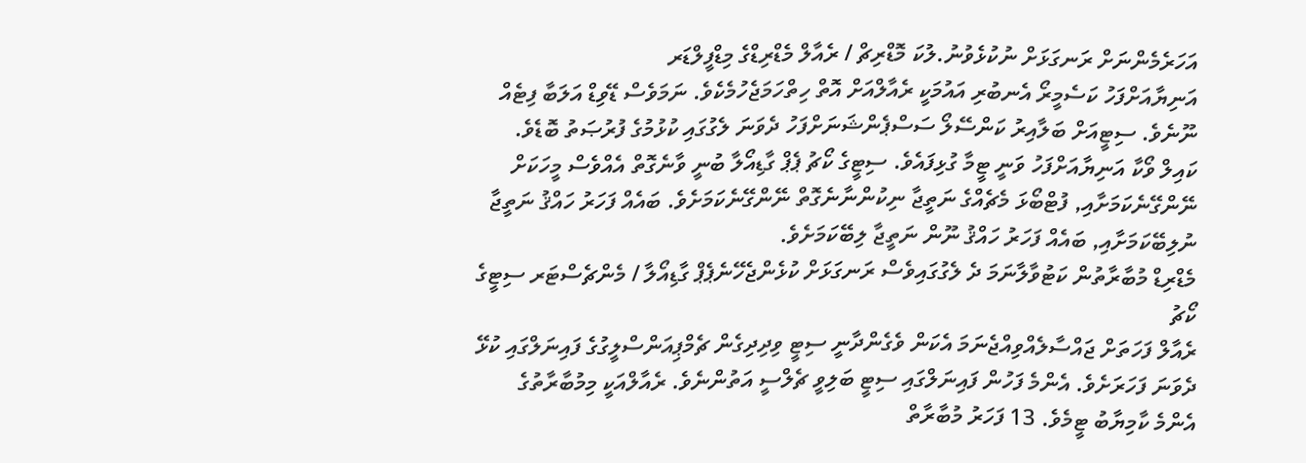އަހަރެމެންނަށް ރަނގަޅަށް ނުކުޅެވުނު.ލުކަ މޮޑްރިޗް / ރެއާލް މެޑްރިޑްގެ މިޑްފީލްޑަރ
އަނިޔާއަށްފަހު ކަސެމީރޯ އެނބުރި އައުމަކީ ރެއާލްއަށް އޮތް ހިތްހަމަޖެހުމެކެވެ. ނަމަވެސް ޑޭވިޑް އަލަބާ ފިޓެއް ނޫނެވެ. ސިޓީއަށް ބަލާއިރު ކަންސޭލޯ ސަސްޕެންޝަނަށްފަހު ދެވަނަ ލެގުގައި ކުޅުމުގެ ފުރުޞަތު ބޮޑެވެ. ކައިލް ވޯކާ އަނިޔާއަށްފަހު ވަނީ ޓީމާ ގުޅިފައެވެ. ސިޓީގެ ކޯޗު ޕެޕް ގާޑިއޯލާ ބުނީ ވާނެގޮތް އެއްވެސް މީހަކަށް ނޭންގޭނެކަމަށާއި, ފުޓްބޯޅަ މެޗެއްގެ ނަތީޖާ ނިކުންނާނެގޮތް ނޭންގޭނެކަމަށެވެ. ބައެއް ފަހަރު ހައްޤު ނަތީޖާ ނުލިބޭކަމަށާއި, ބައެއް ފަހަރު ހައްޤު ނޫން ނަތީޖާ ލިބޭކަމަށެވެ.
މެޑްރިޑް މުބާރާތުން ކަޓުވާލާނަމަ ދެ ލެގުގައިވެސް ރަނގަޅަށް ކުޅެންޖެހޭނެޕެޕް ގާޑިއޯލާ / މެންޗެސްޓަރ ސިޓީގެ ކޯޗު
ރެއާލް ފަހަތަށް ޖައްސާލެއްވިއްޖެނަމަ އެކަން ވެގެންދާނީ ސިޓީ ވިދިދިގެން ޗެމްޕިއަންސްލީގުގެ ފައިނަލްގައި ކުޅޭ ދެވަނަ ފަހަރަށެވެ. އެންމެ ފަހުން ފައިނަލްގައި ސިޓީ ބަލިވީ ޗެލްސީ އަތުންނެވެ. ރެއާލްއަކީ މިމުބާރާތުގެ އެންމެ ކާމިޔާބު ޓީމެވެ. 13 ފަހަރު މުބާރާތް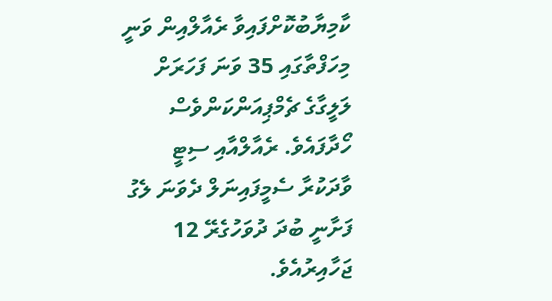ކާމިޔާބުކޮށްފައިވާ ރެއާލްއިން ވަނީ މިހަފްތާގައި 35 ވަނަ ފަހަރަށް ލަލީގާގެ ޗެމްޕިއަންކަންވެސް ހޯދާފައެވެ. ރެއާލްއާއި ސިޓީ ވާދަކުރާ ސެމީފައިނަލް ދެވަނަ ލެގު ފަށާނީ ބުދަ ދުވަހުގެރޭ 12 ޖަހާއިރުއެވެ.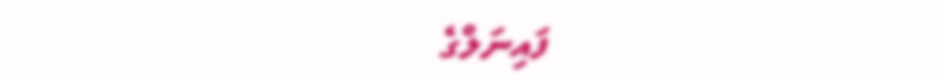ފައިނަލްގެ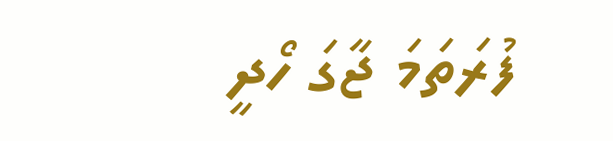ފުރަތަމަ ޖާގަ ހޯދީ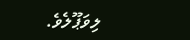ލިވަޕޫލެވެ.